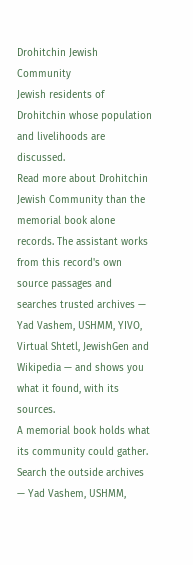Drohitchin Jewish Community
Jewish residents of Drohitchin whose population and livelihoods are discussed.
Read more about Drohitchin Jewish Community than the memorial book alone records. The assistant works from this record's own source passages and searches trusted archives — Yad Vashem, USHMM, YIVO, Virtual Shtetl, JewishGen and Wikipedia — and shows you what it found, with its sources.
A memorial book holds what its community could gather. Search the outside archives — Yad Vashem, USHMM,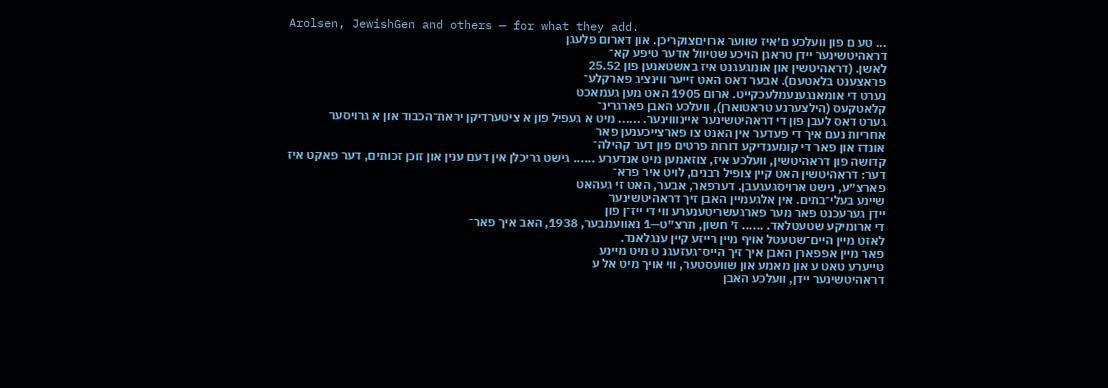Arolsen, JewishGen and others — for what they add.
... טע ם פון װעלכע ם׳איז שווער ארויםצוקריכן. און דארום פלעגן
דראהיטשינער ײדן טראגן הויכע שטיװל אדער טיפע קא־
לאשן. (דראהיטשין און אומגעגנט איז באשטאנען פון 25.52
פראצענט בלאטעם). אבער דאס האט זײער װינציג פארקלע־
נערט די אומאנגענעמלעכקײט. ארום 1905 האט מען געמאכט
קלאטקעס (הילצערנע טראטוארן), וועלכע האבן פארגרינ־
גערט דאס לעבן פון די דראהיטשינער אײנװוינער. ...... מיט א געפיל פון א ציטערדיקן יראת־הכבוד און א גרויסער
אחריות נעם איך די פעדער אין האנט צו פארצײכענען פאר
אונדז און פאר די קומענדיקע דורות פרטים פון דער קהילה־
קדושה פון דראהיטשין, װעלכע איז, צוזאמען מיט אנדערע ...... גישט גריכלן אין דעם ענין און זוכן זכותים, דער פאקט איז
דער: דראהיטשין האט קײן צופיל רבנים, לויט איר פרא־
פארצ״ע, נישט ארויסגעגעבן. דערפאר, אבער, האט זי געהאט
שײנע בעלי־בתים. אין אלגעמײן האבן זיך דראהיטשינער
ײדן גערעכנט פאר מער פארגעשריטענערע װי די ײז־ן פון
די ארומיקע שטעטלאד. ...... ז׳ חשון, תרצ״ט—1 נאװעמבער, 1938, האב איך פאר־
לאזט מײן הײם־שטעטל אױף מײן רײזע קײן ענגלאנד.
פאר מײן אפפארן האבן איך זיך הײס־געזעגנ ט מיט מײנע
טײערע טאט ע און מאמע און שװעסטער, װי אויך מיט אל ע
דראהיטשינער ײדן, װעלכע האבן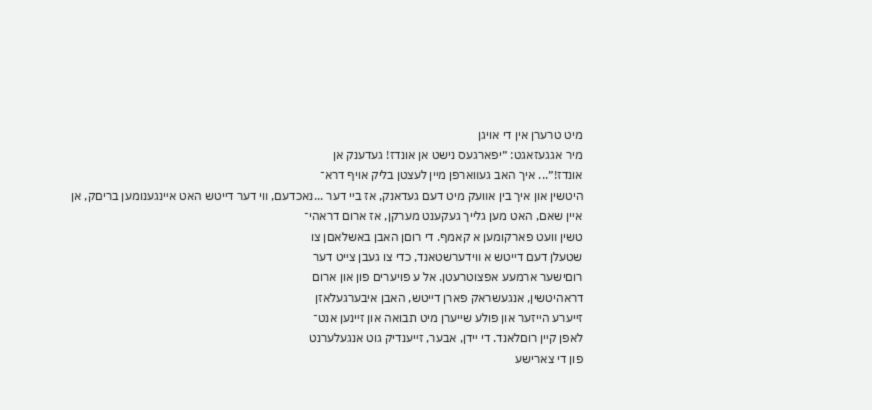מיט טרערן אין די אויגן
מיר אגגעזאגט: ״יפארגעס נישט אן אונדז! געדענק אן
אונדז!״... איך האב געװארפן מײן לעצטן בליק אױף דרא־
היטשין און איך בין אװעק מיט דעם געדאנק, אז בײ דער ...נאכדעם, װי דער דײטש האט אײנגענומען בריםק, אן
אײן שאם, האט מען גלײך געקענט מערקן, אז ארום דראהי־
טשין װעט פארקומען א קאמף. די רוםן האבן באשלאםן צו
שטעלן דעם דײטש א װידערשטאנד, כדי צו געבן צײט דער
רוםישער ארמעע אפצוטרעטן. אל ע פויערים פון און ארום
דראהיטשין, אנגעשראק פארן דײטש, האבן איבערגעלאזן
זײערע הײזער און פולע שײערן מיט תבואה און זײנען אנט־
לאפן קײן רוםלאנד. די ײדן, אבער, זײענדיק גוט אנגעלערנט
פון די צארישע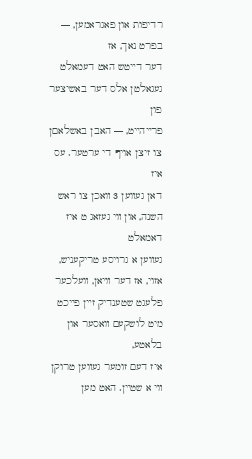רדיפות און פאגראמען, — בפרט נאך, אז
דער דײטש האט דעמאלט געגאלטן אלס דער באשיצער פון
פרײהײט, — האבן באשלאםן צו זיצן אויף די ערטער. עס איז
דאן געװען 3 װאכן צו ראש השנה, און װי געזאג ט איז דאמאלט
געװען א גרויסע טריקעניש, אזוי, אז דער װיאן, װעלכער
פלעגט שטענדיק זײן פײכט מיט לושקעם װאסער און בלאטע,
איז דעם זומער געװען טרוקן װי א שטײן. האט מען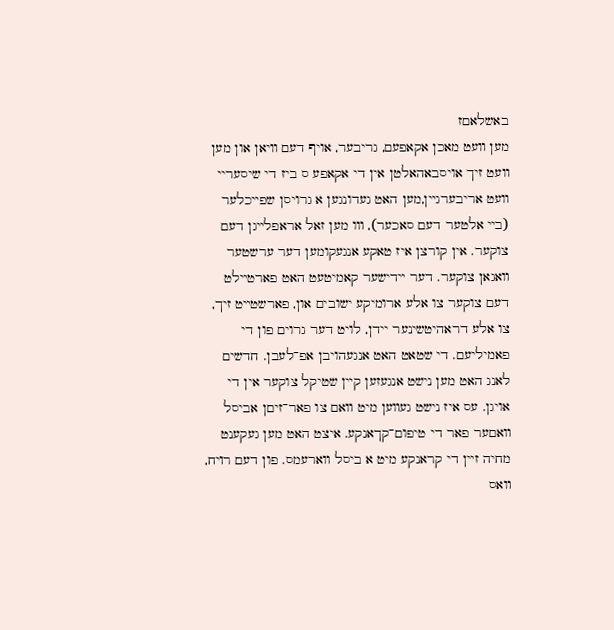באשלאםז
מען װעט מאכן אקאפעם, גריבער, אויף דעם װיאן און מען
װעט זיך אויסבאהאלטן אין די אקאפע ס ביז די שיסעריי
װעט אריבערגײן,מען האט געדונגען א גרויסן שפײכלער (בײ אלטער דעם סאכער), װו מען זאל אראפלײגן דעם צוקער. אין קורצן איז טאקע אנגעקומען דער ערשטער װאגאן צוקער. דער ײדישער קאמיטעט האט פארטײלט דעם צוקער צו אלע ארומיקע ישובים און, פארשטײט זיך, צו אלע דראהיטשינער יידן, לויט דער גרוים פון די פאמיליעם. די שטאט האט אנגעהויבן אפ־לעבן. חדשים לאנג האט מען נישט אנגעזען קײן שטיקל צוקער אין די אויגן. עס איז נישט געװען מיט װאם צו פאר־זיםן אביסל װאםער פאר די טיפום־קךאנקע. איצט האט מען געקענט מחיה זײן די קראנקע מיט א ביסל װארעמס. פון דעם רױח, װאס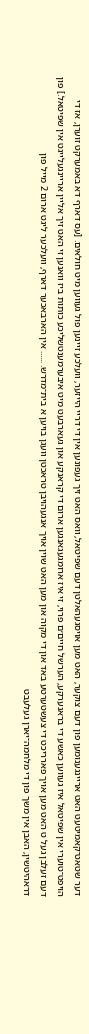דער שטאט־קאמיטעט האט ארײנגענומען פון דעם צוקער, האט מען אויסגעהאלטן דעם שפיטאל, װאס האט זיך געפונען אין די דרײ הײזער, װעלכע זײנען פול געװען מיט חולאים. [עס דארף דא באמערקט זוערן, אז די הויפט־טוערי אין שפיטאל איז געװען כאשע די בראנערקע, הערשל חײם׳ם פרוי, זי איז ארומגעגאנגען ארום די קראנקע און געארבעט מיט איבערמענטשליכע כותות ביז װאנען זי האט זיך אלײן ארײנגעלײגט אין שפיטאל.] פון דעם זעלבן געל ט האט מען אויך פארריכט די צעשטערטע באד און די מקוה און מען האט שוין אויך אנגעהויבן טראכטן װעגן בויען א בית־מדרש. ...... אין הארבאכער דארף, װעלכער ליגט ארום 2 מײל פון
דראהיטשין, האבן אין משך פון די מלחמה־יארן געלעבט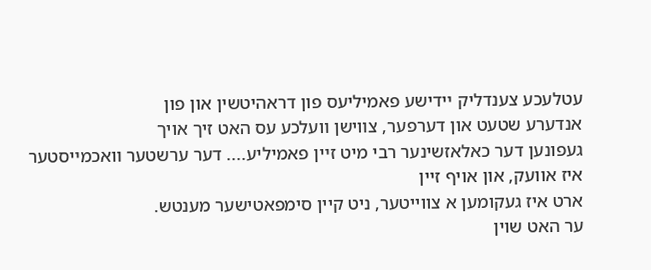עטלעכע צענדליק ײדישע פאמיליעס פון דראהיטשין און פון
אנדערע שטעט און דערפער, צװישן װעלכע עס האט זיך אויך
געפונען דער כאלאזשינער רבי מיט זײן פאמיליע.... דער ערשטער װאכמײסטער איז אוועק, און אויף זיין
ארט איז געקומען א צווייטער, ניט קיין סימפאטישער מענטש.
ער האט שוין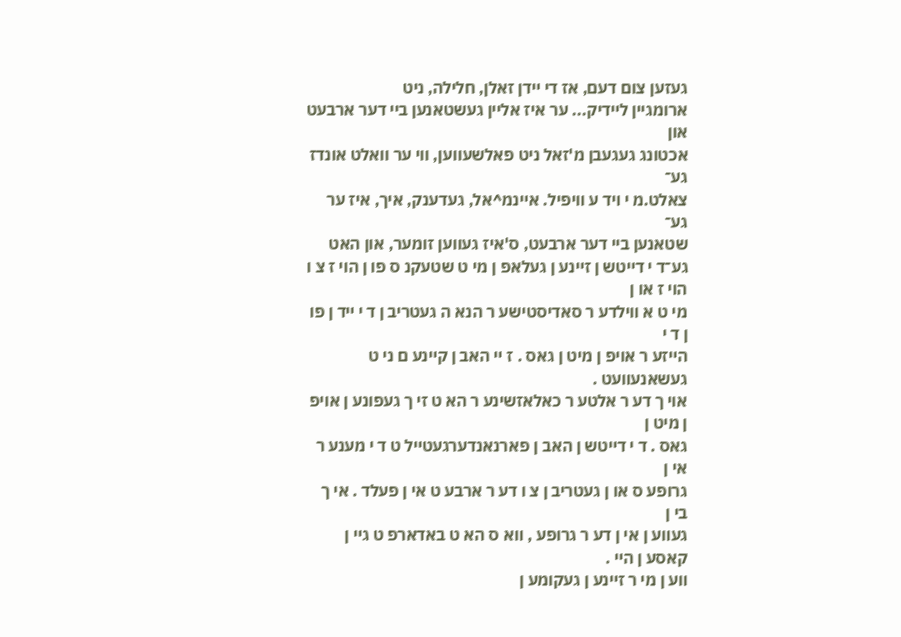געזען צום דעם, אז די ײדן זאלן, חלילה, ניט
ארומגיין לײדיק... ער איז אליין געשטאנען ביי דער ארבעט און
אכטונג געגעבן מ'זאל ניט פאלשעווען, ווי ער וואלט אונדז גע־
צאלט.מ י ױד ע װיפיל. אײנמ^אל, געדענק, איך, איז ער גע־
שטאנען ביי דער ארבעט, ס'איז געווען זומער, און האט גע־ד י דײטש ן זײנע ן געלאפ ן מי ט שטעקנ ס פו ן הוי ז צ ו הוי ז או ן
מי ט א װילדע ר סאדיסטישע ר הנא ה געטריב ן ד י ײד ן פו ן ד י
הײזע ר אויפ ן מיט ן גאס . ז ײ האב ן קײנע ם ני ט געשאנעװעט .
אוי ך דע ר אלטע ר כאלאזשינע ר הא ט זי ך געפונע ן אויפ ן מיט ן
גאס . ד י דײטש ן האב ן פארנאנדערגעטײל ט ד י מענע ר אי ן
גרופע ס או ן געטריב ן צ ו דע ר ארבע ט אי ן פעלד . אי ך בי ן
געװע ן אי ן דע ר גרופע , װא ס הא ט באדארפ ט גײ ן קאסע ן הײ .
װע ן מי ר זײנע ן געקומע ן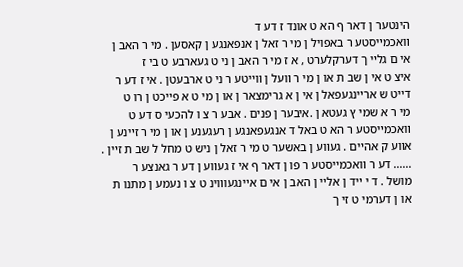הינטער ן דאר ף הא ט אונד ז דע ד
װאכמײסטע ר באפויל ן מי ר זאל ן אנפאנגע ן קאסען . מי ר האב ן
אי ם גלײ ך דערקלערט , א ז מי ר האב ן ני ט געארבע ט בי ז
איצ ט אי ן שב ת או ן מי ר װעל ן װײטע ר ני ט ארבעטן . אי ז דע ר
דײט ש ארײנגעפאל ן אי ן א גרימצאר ן או ן מי ט א פײכט ן רו ט
מי ר א שמי ץ געטא ן .איבער ן פנים . אבע ר צ ו להכעי ס דע ט
װאכמײסטע ר הא ט באל ד אנגעפאנגע ן רעגענע ן או ן מי ר זײנע ן
אװע ק אהײם . געװע ן באשער ט מי ר זאל ן ניש ט מחל ל שב ת זײן . ...... דע ר װאכמײסטע ר פו ן דאר ף אי ז געװע ן דע ר גאנצע ר
מושל . ד י ײד ן אלײ ן האב ן אי ם אײנגעוװינ ט צ ו נעמע ן מתנו ת
או ן דערמי ט זי ך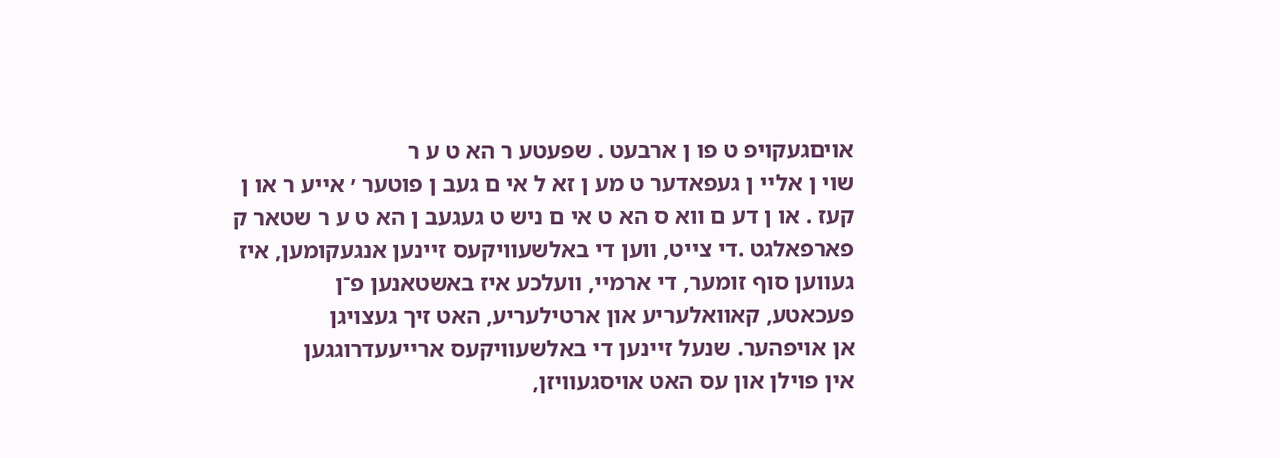אויםגעקויפ ט פו ן ארבעט . שפעטע ר הא ט ע ר
שוי ן אלײ ן געפאדער ט מע ן זא ל אי ם געב ן פוטער ׳ אײע ר או ן
קעז . או ן דע ם װא ס הא ט אי ם ניש ט געגעב ן הא ט ע ר שטאר ק
פארפאלגט .די צײט, װען די באלשעװיקעס זײנען אנגעקומען, איז
געװען סוף זומער, די ארמײ, װעלכע איז באשטאנען פ־ן
פעכאטע, קאװאלעריע און ארטילעריע, האט זיך געצויגן
אן אויפהער. שנעל זײנען די באלשעװיקעס ארײעעדרוגגען
אין פוילן און עס האט אויסגעװיזן,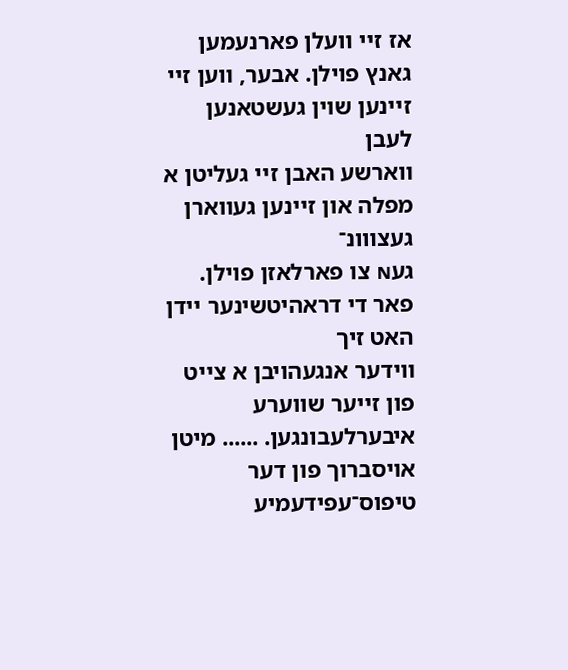אז זײ װעלן פארנעמען
גאנץ פוילן. אבער, װען זײ זײנען שוין געשטאנען לעבן
װארשע האבן זײ געליטן א מפלה און זײנען געװארן געצװונ־
געɴ צו פארלאזן פוילן. פאר די דראהיטשינער ײדן האט זיך
װידער אנגעהויבן א צײט פון זײער שווערע איבערלעבונגען. ...... מיטן אויסברוך פון דער טיפוס־עפידעמיע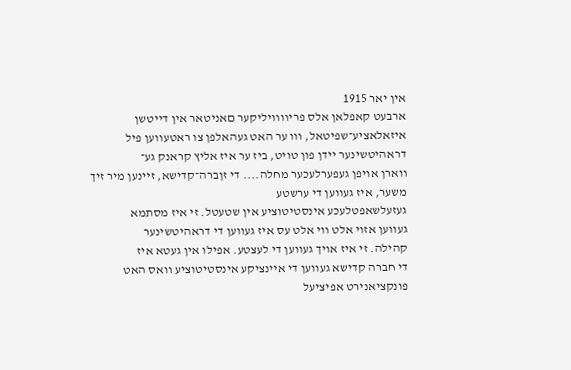אין יאר 1915
ארבעט קאפלאן אלס פריװװיליקער םאניטאר אין דײטשן
איזאלאציע־שפיטאל, װו ער האט געהאלפן צו ראטעװען פיל
דראהיטשינער ײדן פון טויט, ביז ער איז אליץ קראנק גע־
װארן אויפן געפערלעכער מחלה.... די זןברה־קדישא, זײנען מיר זיך משער, איז געווען די ערשטע
געזעלשאפטלעכע אינסטיטוציע אין שטעטל. זי איז מסתמא
געווען אזוי אלט װי אלט עס איז געווען די דראהיטשינער
קהילה. זי איז אויך געווען די לעצטע. אפילו אין געטא איז
די חברה קדישא געווען די אײנציקע אינסטיטוציע װאס האט
פונקציאנירט אפיציעל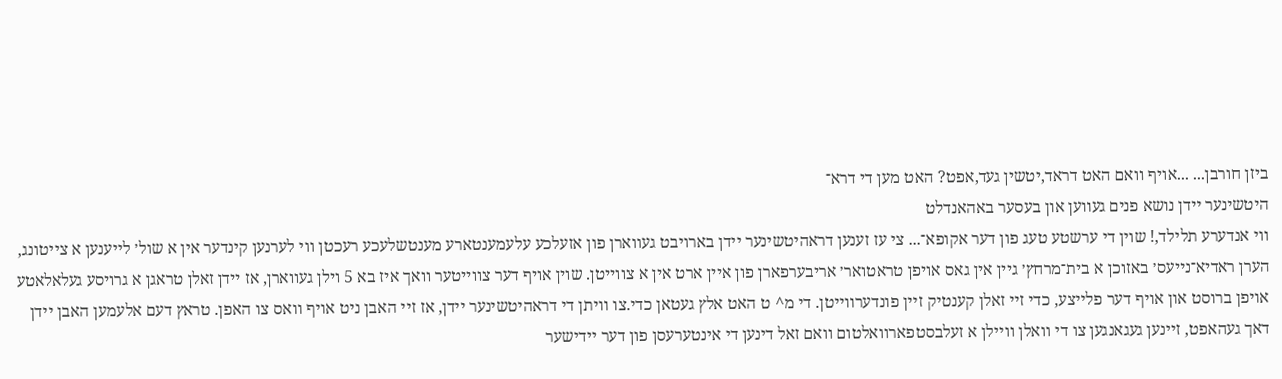ביזן חורבן... ...אויף װאם האט דראד,יטשין געד,אפט? האט מען די דרא־
היטשינער ײדן נושא פנים געװען און בעסער באהאנדלט
װי אנדערע תלילד,! שוין די ערשטע טעג פון דער אקופא־... צי עז זענען דראהיטשינער יידן בארויבט געווארן פון אזעלכע עלעמענטארע מענטשלעכע רעכטן ווי לערנען קינדער אין א שול׳ לייענען א צייטונג, הערן ראדיא־נײעס׳ באזוכן א בית־מרחץ׳ גיין אין גאס אויפן טראטואר׳ אריבערפארן פון איין ארט אין א צווייטן. שוין אויף דער צווייטער וואך איז בא 5 וילן געווארן, אז יידן זאלן טראגן א גרויסע געלאלאטע אויפן ברוסט און אויף דער פלײצע, כדי זיי זאלן קענטיק זײן פונדערװייטן. די מ^ ט האט אלץ געטאן כדי.צו װיתן די דראהיטשינער יידן, אז זיי האבן ניט אויף וואס צו האפן. טראץ דעם אלעמען האבן יידן דאך געהאפט, זײנען געגאנגען צו די וואלן װײלן א זעלבסטפארװאלטום װאם זאל דינען די אינטערעסן פון דער יידישער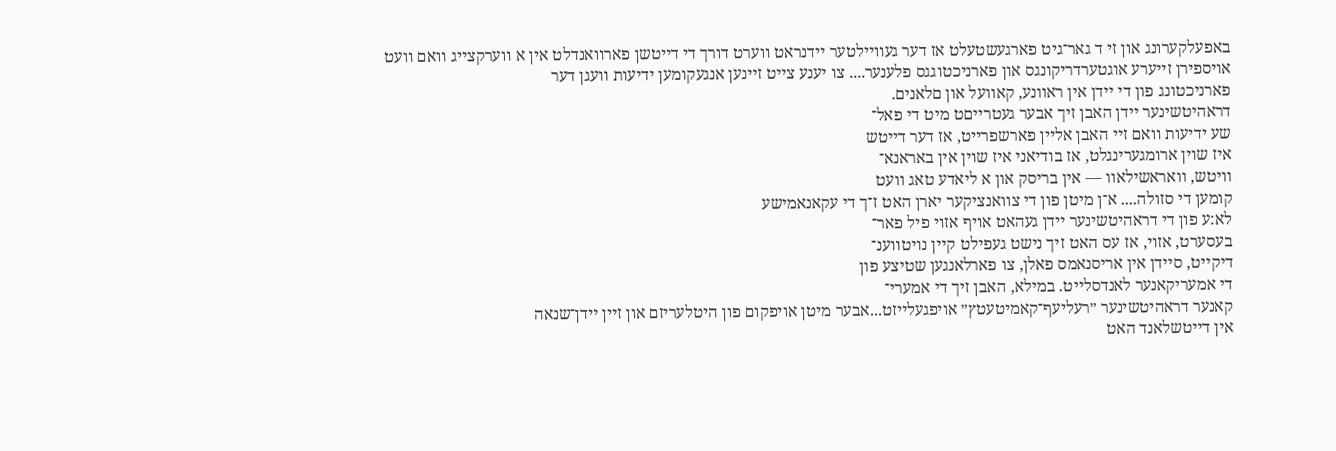באפעלקערונג און זי ד גאר־גיט פארגעשטעלט אז דער געװײלטער ײדנראט װערט דורך די דײטשן פארװאנדלט אין א װערקצײג װאם װעט אויספירן זייערע אוגטערדריקונגס און פארניכטוגגס פלענער.... צו יענע צייט זײנען אנגעקומען ידיעות װעגן דער
פארניכטונג פון די ײדן אין ראװנע, קאװעל און םלאנים.
דראהיטשינער ײדן האבן זיך אבער געטרײםט מיט די פאל־
שע ידיעות װאם זײ האבן אלײן פארשפרײט, אז דער דייטש
איז שוין ארומגערינגלט, אז בודיאני איז שוין אין באראנא־
װיטש, װאראשילאװ — אין בריסק און א ליאדע טאג װעט
קומען די סזולה.... א־ן מיטן פון די צװאנציקער יארן האט ז־ך די עקאנאמישע
לא:ע פון די דראהיטשינער ײדן געהאט אױף אזױ פיל פאר־
בעסערט, אזוי, אז עס האט זיך נישט געפילט קײן נויטװענ־
דיקײט, סײדן אין אריסנאמס פאלן, צו פארלאנגען שטיצע פון
די אמעריקאנער לאנדסלײט. במילא, האבן זיך די אמערי־
קאנער דראהיטשינער ״רעליעף־קאמיטעטץ״ אויפגעלײזט...אבער מיטן אויפקום פון היטלעריזם און זײן ײדן־שנאה
אין דײטשלאנד האט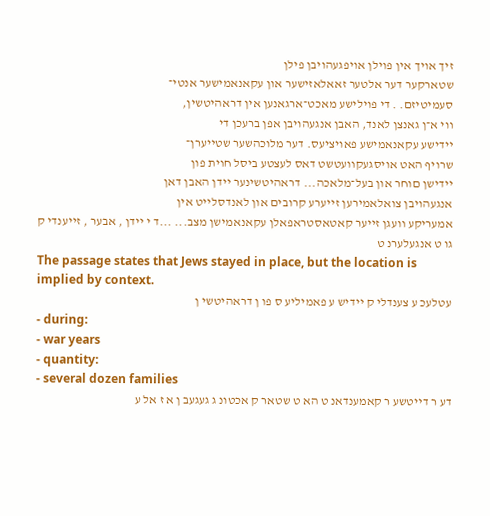זיך אויך אין פוילן אויפגעהויבן פילן
שטארקער דער אלטער זאאלאזישער און עקאנאמישער אנטי־
סעמיטיזם. . די פוילישע מאכט־ארגאנען אין דראהיטשין,
װי א־ן גאנצן לאנד, האבן אנגעהויבן אפן ברעכן די
ײדישע עקאנאמישע פאויציעס. דער מלוכהשער שטײערן־
שרויף האט אויסגעקװעטשט דאס לעצטע ביסל חױת פון
ײדישן םוחר און בעל־מלאכה... דראהיטשינער ײדן האבן דאן
אנגעהויבן צואלאמירען זײערע קרובים און לאנדסלײט אין
אמעריקע װעגן זײער קאטאסטראפאלן עקאנאמישן מצב... ...ד י ײדן , אבער , זײענדי ק גו ט אנגעלערנ ט
The passage states that Jews stayed in place, but the location is implied by context.
עטלעכ ע צענדלי ק ײדיש ע פאמיליע ס פו ן דראהיטשי ן
- during:
- war years
- quantity:
- several dozen families
דע ר דײטשע ר קאמענדאנ ט הא ט שטאר ק אכטונ ג געגעב ן א ז אל ע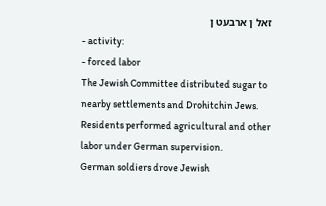זאל ן ארבעט ן
- activity:
- forced labor
The Jewish Committee distributed sugar to nearby settlements and Drohitchin Jews.
Residents performed agricultural and other labor under German supervision.
German soldiers drove Jewish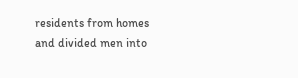residents from homes and divided men into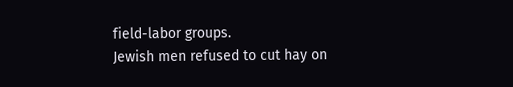field-labor groups.
Jewish men refused to cut hay on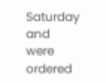Saturday and were ordered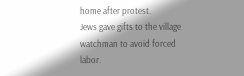home after protest.
Jews gave gifts to the village watchman to avoid forced labor.